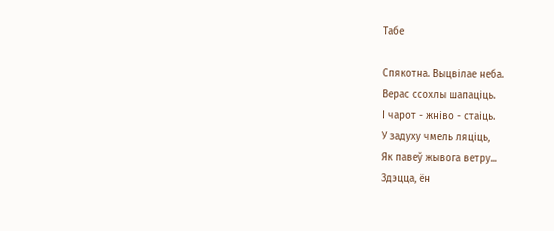Табе

Спякотна. Выцвілае неба.
Верас ссохлы шапаціць.
І чарот - жніво - стаіць.
У задуху чмель ляціць,
Як павеў жывога ветру...
Здэцца, ён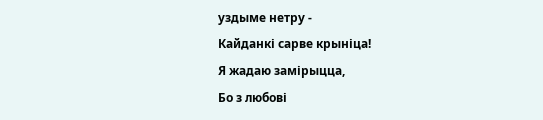уздыме нетру -
Кайданкі сарве крыніца!
Я жадаю замірыцца,
Бо з любові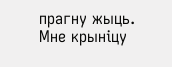прагну жыць.
Мне крыніцу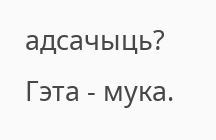адсачыць?
Гэта - мука.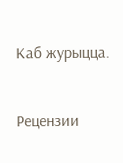Каб журыцца.


Рецензии